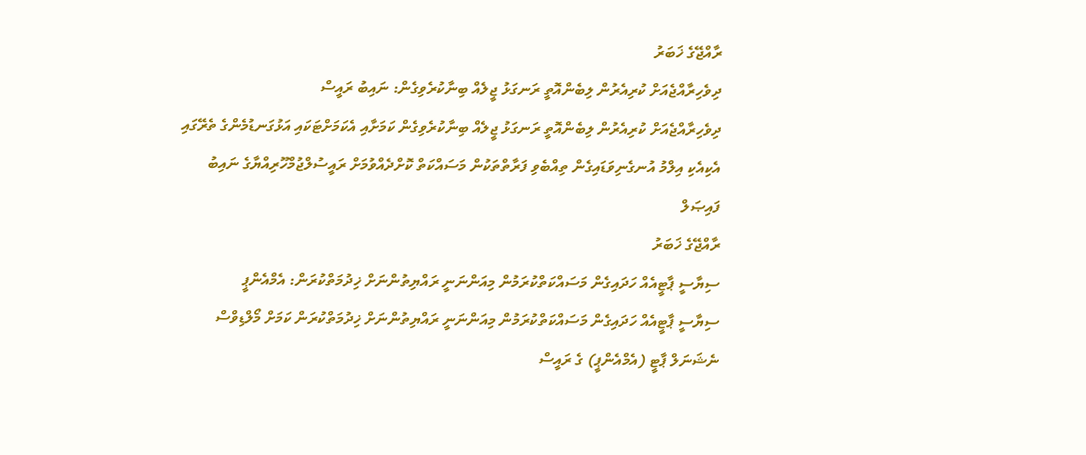ރާއްޖޭގެ ޚަބަރު
ދިވެހިރާއްޖެއަށް ކުރިއެރުން ލިބެންއޮތީ ރަނގަޅު ޖީލެއް ބިނާކުރެވިގެން: ނައިބު ރައީސް
ދިވެހިރާއްޖެއަށް ކުރިއެރުން ލިބެންއޮތީ ރަނގަޅު ޖީލެއް ބިނާކުރެވިގެން ކަމަށާއި އެކަމަށްޓަކައި އަޅުގަނޑުމެންގެ ތެރޭގައި އެކިއެކި އިލްމު އުނގެނިވަޑައިގެން ތިއްބެވި ފަރާތްތަކުން މަސައްކަތް ކޮށްދެއްވުމަށް ރައީސުލްޖުމްހޫރިއްޔާގެ ނައިބު ފައިޞަލް
ރާއްޖޭގެ ޚަބަރު
ސިޔާސީ ޕާޓީއެއް ހަދައިގެން މަސައްކަތްކުރަމުން މިއަންނަނީ ރައްޔިތުންނަށް ޚިދުމަތްކުރަން: އެމްއެންޕީ
ސިޔާސީ ޕާޓީއެއް ހަދައިގެން މަސައްކަތްކުރަމުން މިއަންނަނީ ރައްޔިތުންނަށް ޚިދުމަތްކުރަން ކަމަށް މޯލްޑިވްސް ނެޝަނަލް ޕާޓީ (އެމްއެންޕީ) ގެ ރައީސް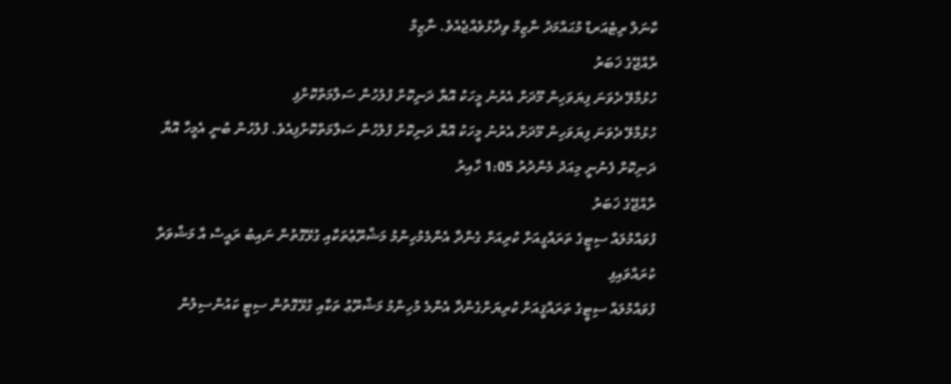ކާނަލް ރިޓެއަރޑް މުޙައްމަދު ނާޒިމް ވިދާޅުވެއްޖެއެވެ. ނާޒިމް
ރާއްޖޭގެ ޚަބަރު
ހުޅުމާލޭ ދެވަނަ ފިޔަވަހިން މޫދަށް އެރުނު މީހަކު އޮޔާ ދަނިކޮށް ފުލުހުން ސަލާމަތްކޮށްފި
ހުޅުމާލޭ ދެވަނަ ފިޔަވަހިން މޫދަށް އެރުނު މީހަކު އޮޔާ ދަނިކޮށް ފުލުހުން ސަލާމަތްކޮށްފިއެވެ. ފުލުހުން ބުނީ އެމީހާ އޮޔާ ދަނިކޮށް ފެނުނީ މިއަދު މެންދުރު 1:05 ހާއިރު
ރާއްޖޭގެ ޚަބަރު
ފުވައްމުލައް ސިޓީގެ ތަރައްގީއަށް ކުރިއަށް ގެންދާ އެންމެމުހިންމު މަޝްރޫޢުތަކާއި ގުޅޭގޮތުން ނައިބު ރައީސް އާ މަޝްވަރާ ކުރައްވައިފި
ފުވައްމުލައް ސިޓީގެ ތަރައްޤީއަށް ކުރިޔަށްގެންދާ އެންމެ މުހިންމު މަޝްރޫޢު ތަކާއި ގުޅޭގޮތުން ސިޓީ ކައުންސިލުން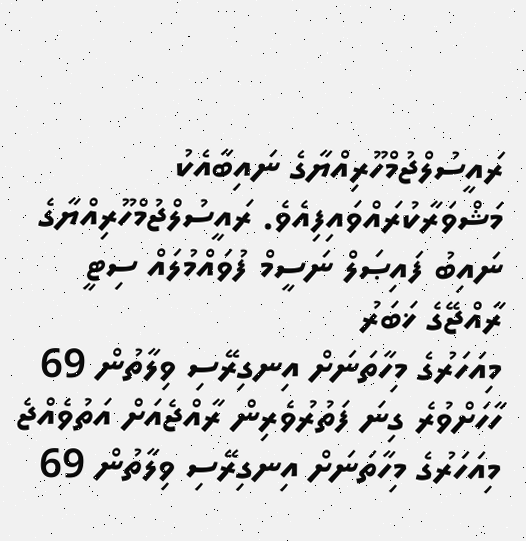ރައީސުލްޖުމްހޫރިއްޔާގެ ނައިބާއެކު މަޝްވަރާކުރައްވައިފިއެވެ. ރައީސުލްޖުމްހޫރިއްޔާގެ ނައިބު ފައިޞަލް ނަސީމް ފުވައްމުލައް ސިޓީ
ރާއްޖޭގެ ޚަބަރު
މިއަހަރުގެ މިހާތަނަށް އިނގިރޭސި ވިލާތުން 69 ހާހަށްވުރެ ގިނަ ފަތުރުވެރިން ރާއްޖެއަށް އަތުވެއްޖެ
މިއަހަރުގެ މިހާތަނަށް އިނގިރޭސި ވިލާތުން 69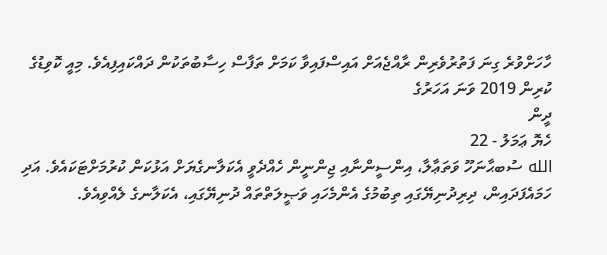ހާހަށްވުރެ ގިނަ ފަތުރުވެރިން ރާއްޖެއަށް އައިސްފައިވާ ކަމަށް ތަފާސް ހިސާބުތަކުން ދައްކައިފިއެވެ. މިއީ ކޮވިޑުގެ ކުރިން 2019 ވަނަ އަހަރުގެ
ދީން
ހެޔޮ ޢަމަލު - 22
الله ސުބޙާނަހޫ ވަތަޢާލާ، އިންސީންނާއި ޖިންނީން ހެއްދެވީ އެކަލާނގެޔަށް އަޅުކަން ކުރުމަށްޓަކައެވެ. އަދި ހަމައެފަދައިން، ދިރިދުނިޔޭގައި ތިބުމުގެ އެންމެހައި ވަޞީލަތްތައް ދުނިޔޭގައި، އެކަލާނގެ ލެއްވިއެވެ.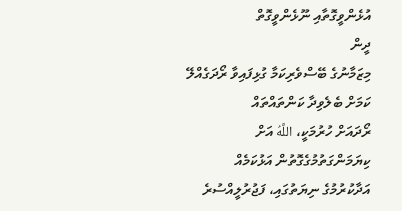އުޅެންވީގޮތާއި ނޫޅެންވީގޮތް
ދީން
މިޒަމާނުގެ ބޭސްވެރިކަމާ ގުޅިފައިވާ ރޯދަގެއްލޭ ކަމަށް ބެލެވިދާ ކަންތައްތައް
ރޯދައަށް ހުރުމަކީ، اللَّهُ އަށް ކިޔަމަންގަތުމުގެގޮތުން އަޅުކަމެއް އަދާކުރުމުގެ ނިޔަތުގައި، ފަޖުރުލީއްސުރެ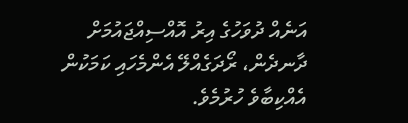އަނެއް ދުވަހުގެ އިރު އޮއްސިއްޖައުމަށް ދާނދެން، ރޯދަގެއްލޭ އެންމެހައި ކަމަކުން އެއްކިބާވެ ހުރުމެވެ.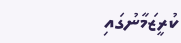ކުރީޒަމާނުގައި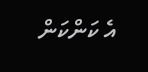އެ ކަންކަން